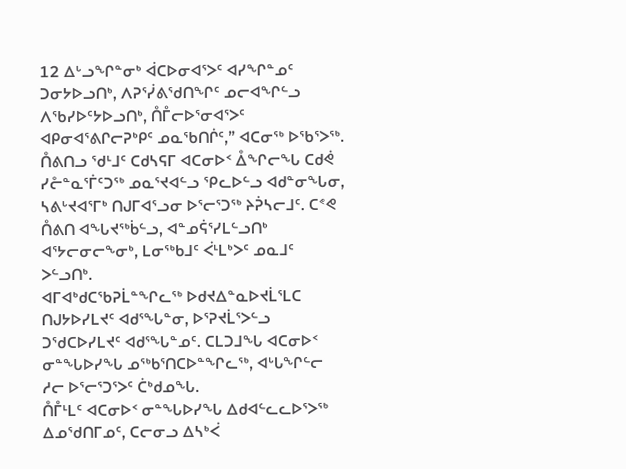12 ᐃᒡᓗᖏᓐᓂᒃ ᐋᑕᐅᓂᐊᕐᐳᑦ ᐊᓯᖏᓐᓄᑦ ᑐᓂᔭᐅᓗᑎᒃ, ᐱᕈᕐᓰᕕᖁᑎᖏᑦ ᓄᓕᐊᖏᓪᓗ ᐱᖃᓯᐅᑦᔭᐅᓗᑎᒃ, ᑍᒤᓕᐅᕐᓂᐊᕐᐳᑦ ᐊᑭᓂᐊᕐᕕᒋᓕᕈᒃᑭᑦ ᓄᓇᖃᑎᒌᑦ,” ᐊᑕᓂᖅ ᐅᖃᕐᐳᖅ.
ᑍᕕᑎᓗ ᖁᒻᒧᑦ ᑕᑯᓴᕋᒥ ᐊᑕᓂᐅᑉ ᐂᖏᓕᖓ ᑕᑯᕚ ᓯᓔᓐᓇᕐᒦᑦᑐᖅ ᓄᓇᕐᔪᐊᓪᓗ ᕿᓚᐅᓪᓗ ᐊᑯᓐᓂᖓᓂ, ᓴᕕᒡᔪᐊᕐᒥᒃ ᑎᒍᒥᐊᕐᓗᓂ ᐅᕐᓕᕐᑐᖅ ᔨᕉᓴᓕᒧᑦ. ᑕᕝᕙ ᑍᕕᑎ ᐊᖓᔪᖅᑳᓪᓗ, ᐊᓐᓄᕌᕐᓯᒪᓪᓗᑎᒃ ᐊᕐᔭᓕᓂᓕᖕᓂᒃ, ᒪᓂᖅᑲᒧᑦ ᐹᒻᒪᒃᐳᑦ ᓄᓇᒧᑦ ᐳᓪᓗᑎᒃ.
ᐊᒥᐊᒃᑯᑕᖃᕈᒫᓐᖏᓚᖅ ᐅᑯᔪᐃᓐᓇᐅᔪᒫᕐᒪᑕ ᑎᒍᔭᐅᓯᒪᔪᑦ ᐊᑯᕐᖓᓐᓂ, ᐅᕐᕈᔪᒫᕐᐳᓪᓗ ᑐᖁᑕᐅᓯᒪᔪᑦ ᐊᑯᕐᖓᓐᓄᑦ. ᑕᒪᑐᒧᖓ ᐊᑕᓂᐅᑉ ᓂᓐᖓᐅᓯᖓ ᓄᖅᑲᕐᑎᑕᐅᓐᖏᓚᖅ, ᐊᒡᒐᖏᓪᓕ ᓱᓕ ᐅᕐᓕᕐᑐᕐᐳᑦ ᑖᒃᑯᓄᖓ.
ᑍᒤᒻᒪᑦ ᐊᑕᓂᐅᑉ ᓂᓐᖓᐅᓯᖓ ᐃᑯᐊᓪᓚᓚᐅᕐᐳᖅ ᐃᓄᖁᑎᒥᓄᑦ, ᑕᓕᓂᓗ ᐃᓴᒃᐹ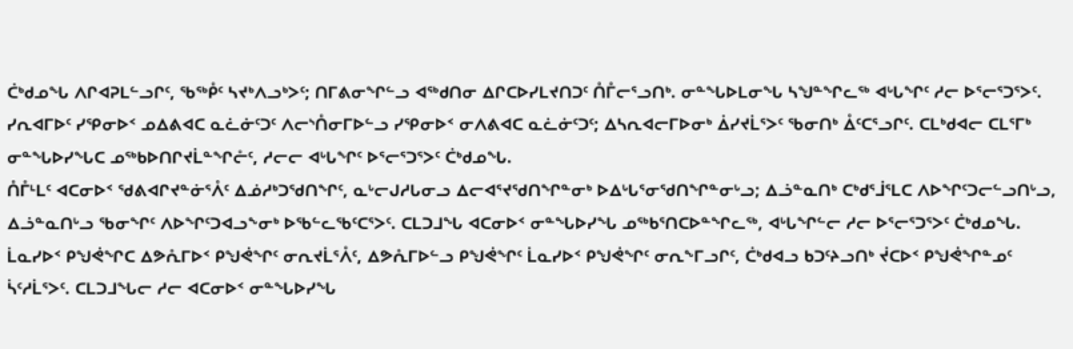ᑖᒃᑯᓄᖓ ᐱᒋᐊᕈᒪᓪᓗᒋᑦ, ᖃᖅᑬᑦ ᓴᔪᒃᐱᓗᒃᐳᑦ; ᑎᒥᕕᓂᖏᓪᓗ ᐊᖅᑯᑎᓂ ᐃᒋᑕᐅᓯᒪᔪᑎᑐᑦ ᑍᒤᓕᕐᓗᑎᒃ. ᓂᓐᖓᐅᒪᓂᖓ ᓴᖑᓐᖏᓚᖅ ᐊᒡᒐᖏᑦ ᓱᓕ ᐅᕐᓕᕐᑐᕐᐳᑦ.
ᓯᕆᐊᒥᐅᑦ ᓯᕿᓂᐅᑉ ᓄᐃᕕᐊᑕ ᓇᓛᓃᑦᑐᑦ ᐱᓕᔅᑍᓂᒥᐅᓪᓗ ᓯᕿᓂᐅᑉ ᓂᐱᕕᐊᑕ ᓇᓛᓃᑦᑐᑦ; ᐃᓴᕆᐊᓕᒥᐅᓂᒃ ᐄᓯᔪᒫᕐᐳᑦ ᖃᓂᑎᒃ ᐂᑦᑕᕐᓗᒋᑦ. ᑕᒪᒃᑯᐊᓕ ᑕᒪᕐᒥᒃ ᓂᓐᖓᐅᓯᖓᑕ ᓄᖅᑲᐅᑎᒋᔪᒫᓐᖏᓔᑦ, ᓱᓕᓕ ᐊᒡᒐᖏᑦ ᐅᕐᓕᕐᑐᕐᐳᑦ ᑖᒃᑯᓄᖓ.
ᑍᒤᒻᒪᑦ ᐊᑕᓂᐅᑉ ᖁᕕᐊᒋᔪᓐᓃᕐᐰᑦ ᐃᓅᓱᒃᑐᖁᑎᖏᑦ, ᓇᒡᓕᒍᓱᒐᓂᓗ ᐃᓕᐊᕐᔪᖁᑎᖏᓐᓂᒃ ᐅᐃᒡᒐᕐᓂᖁᑎᖏᓐᓂᒡᓗ; ᐃᓘᓐᓇᑎᒃ ᑕᒃᑯᕐᒨᕐᒪᑕ ᐱᐅᖏᑦᑐᓕᓪᓗᑎᒡᓗ, ᐃᓘᓐᓇᑎᒡᓗ ᖃᓂᖏᑦ ᐱᐅᖏᑦᑐᐊᓗᖕᓂᒃ ᐅᖃᓪᓚᖃᑦᑕᕐᐳᑦ. ᑕᒪᑐᒧᖓ ᐊᑕᓂᐅᑉ ᓂᓐᖓᐅᓯᖓ ᓄᖅᑲᕐᑎᑕᐅᓐᖏᓚᖅ, ᐊᒡᒐᖏᓪᓕ ᓱᓕ ᐅᕐᓕᕐᑐᕐᐳᑦ ᑖᒃᑯᓄᖓ.
ᒫᓇᓯᐅᑉ ᑭᖑᕚᖏᑕ ᐃᕗᕅᒥᐅᑉ ᑭᖑᕚᖏᑦ ᓂᕆᔪᒫᕐᐰᑦ, ᐃᕗᕅᒥᐅᓪᓗ ᑭᖑᕚᖏᑦ ᒫᓇᓯᐅᑉ ᑭᖑᕚᖏᑦ ᓂᕆᖕᒥᓗᒋᑦ, ᑖᒃᑯᐊᓗ ᑲᑐᑦᔨᓗᑎᒃ ᔫᑕᐅᑉ ᑭᖑᕚᖏᓐᓄᑦ ᓵᑦᓱᒫᕐᐳᑦ. ᑕᒪᑐᒧᖓᓕ ᓱᓕ ᐊᑕᓂᐅᑉ ᓂᓐᖓᐅᓯᖓ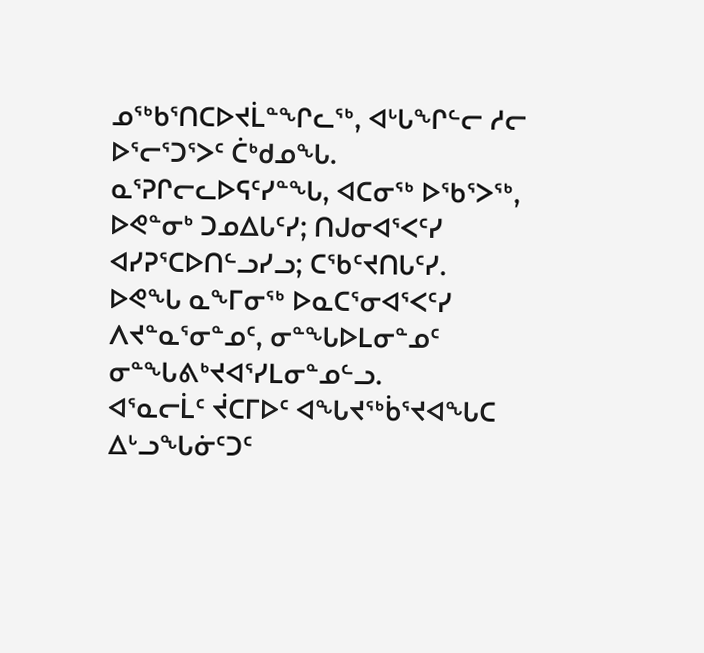ᓄᖅᑲᕐᑎᑕᐅᔪᒫᓐᖏᓚᖅ, ᐊᒡᒐᖏᓪᓕ ᓱᓕ ᐅᕐᓕᕐᑐᕐᐳᑦ ᑖᒃᑯᓄᖓ.
ᓇᕐᕈᒋᓕᓚᐅᕋᑦᓯᓐᖓ, ᐊᑕᓂᖅ ᐅᖃᕐᐳᖅ, ᐅᕙᓐᓂᒃ ᑐᓄᐃᒐᑦᓯ; ᑎᒍᓂᐊᕐᐸᑦᓯ ᐊᓯᕈᕐᑕᐅᑎᓪᓗᓯᓗ; ᑕᖃᑦᔪᑎᒐᑦᓯ.
ᐅᕙᖓ ᓇᖕᒥᓂᖅ ᐅᓇᑕᕐᓂᐊᕐᐸᑦᓯ ᐱᔪᓐᓇᕐᓂᓐᓄᑦ, ᓂᓐᖓᐅᒪᓂᓐᓄᑦ ᓂᓐᖓᕕᒃᔪᐊᕐᓯᒪᓂᓐᓄᓪᓗ.
ᐊᕐᓇᓕᒫᑦ ᔫᑕᒥᐅᑦ ᐊᖓᔪᖅᑳᕐᔪᐊᖓᑕ ᐃᒡᓗᖓᓃᑦᑐᑦ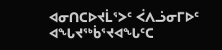ᐊᓂᑎᑕᐅᔪᒫᕐᐳᑦ ᐹᐱᓘᓂᒥᐅᑦ ᐊᖓᔪᖅᑳᕐᔪᐊᖓᑦᑕ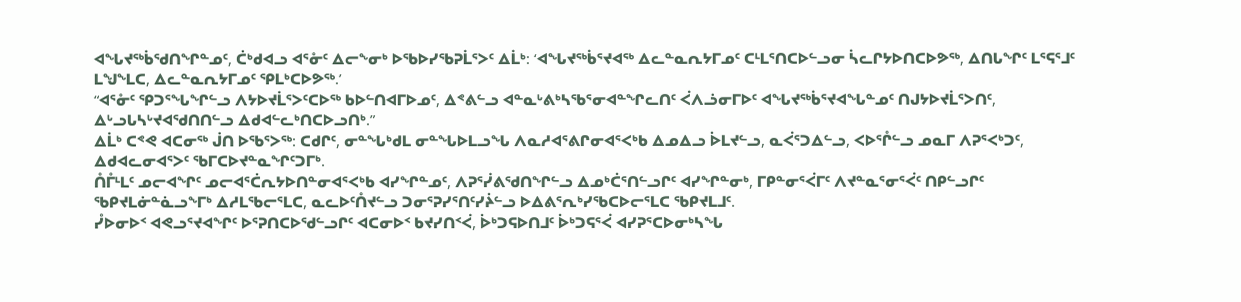ᐊᖓᔪᖅᑳᖁᑎᖏᓐᓄᑦ, ᑖᒃᑯᐊᓗ ᐊᕐᓁᑦ ᐃᓕᖕᓂᒃ ᐅᖃᐅᓯᖃᕈᒫᕐᐳᑦ ᐃᒫᒃ: ‘ᐊᖓᔪᖅᑳᕐᔪᐊᖅ ᐃᓚᓐᓇᕆᔭᒥᓄᑦ ᑕᒻᒪᕐᑎᑕᐅᓪᓗᓂ ᓵᓚᒋᔭᐅᑎᑕᐅᕗᖅ, ᐃᑎᒐᖏᑦ ᒪᕐᕋᕐᒧᑦ ᒪᖑᖕᒪᑕ, ᐃᓚᓐᓇᕆᔭᒥᓄᑦ ᕿᒪᒃᑕᐅᕗᖅ.’
“ᐊᕐᓁᑦ ᕿᑐᕐᖓᖏᓪᓗ ᐱᔭᐅᔪᒫᕐᐳᑦᑕᐅᖅ ᑲᐅᓪᑎᐊᒥᐅᓄᑦ, ᐃᕝᕕᓪᓗ ᐊᓐᓇᒡᕕᒃᓴᖃᕐᓂᐊᓐᖏᓚᑎᑦ ᐹᐱᓘᓂᒥᐅᑦ ᐊᖓᔪᖅᑳᕐᔪᐊᖓᓐᓄᑦ ᑎᒍᔭᐅᔪᒫᕐᐳᑎᑦ, ᐃᒡᓗᒐᓴᒡᔪᐊᖁᑎᑎᓪᓗ ᐃᑯᐊᓪᓚᒃᑎᑕᐅᓗᑎᒃ.”
ᐃᒫᒃ ᑕᕝᕙ ᐊᑕᓂᖅ ᒎᑎ ᐅᖃᕐᐳᖅ: ᑕᑯᒋᑦ, ᓂᓐᖓᒃᑯᒪ ᓂᓐᖓᐅᒪᓗᖓ ᐱᓇᓱᐊᕐᕕᒋᓂᐊᕐᐸᒃᑲ ᐃᓄᐃᓗ ᐆᒪᔪᓪᓗ, ᓇᐹᕐᑐᐃᓪᓗ, ᐸᐅᕐᒊᓪᓗ ᓄᓇᒥ ᐱᕈᕐᐸᒃᑐᑦ, ᐃᑯᐊᓚᓂᐊᕐᐳᑦ ᖃᒥᑕᐅᔪᓐᓇᖏᑦᑐᒥᒃ.
ᑍᒤᒻᒪᑦ ᓄᓕᐊᖏᑦ ᓄᓕᐊᕐᑖᕆᔭᐅᑎᓐᓂᐊᕐᐸᒃᑲ ᐊᓯᖏᓐᓄᑦ, ᐱᕈᕐᓰᕕᖁᑎᖏᓪᓗ ᐃᓄᒃᑖᕐᑎᓪᓗᒋᑦ ᐊᓯᖏᓐᓂᒃ, ᒥᑭᓐᓂᕐᐹᒥᑦ ᐱᔪᓐᓇᕐᓂᕐᐹᑦ ᑎᑭᓪᓗᒋᑦ ᖃᑭᔪᒪᓃᓐᓈᓗᖕᒥᒃ ᐃᓱᒪᖃᓕᕐᒪᑕ, ᓇᓚᐅᑦᑍᔪᓪᓗ ᑐᓂᕐᕈᓯᕐᑎᑦᓯᔩᓪᓗ ᐅᐃᕕᕐᕆᒃᓯᖃᑕᐅᓕᕐᒪᑕ ᖃᑭᔪᒪᒧᑦ.
ᓮᐅᓂᐅᑉ ᐊᕙᓗᕐᔪᐊᖏᑦ ᐅᕐᕈᑎᑕᐅᖁᓪᓗᒋᑦ ᐊᑕᓂᐅᑉ ᑲᔪᓯᑎᑉᐹ, ᐆᒃᑐᕋᐅᑎᒧᑦ ᐆᒃᑐᕋᕐᐹ ᐊᓯᕈᕐᑕᐅᓂᒃᓴᖓ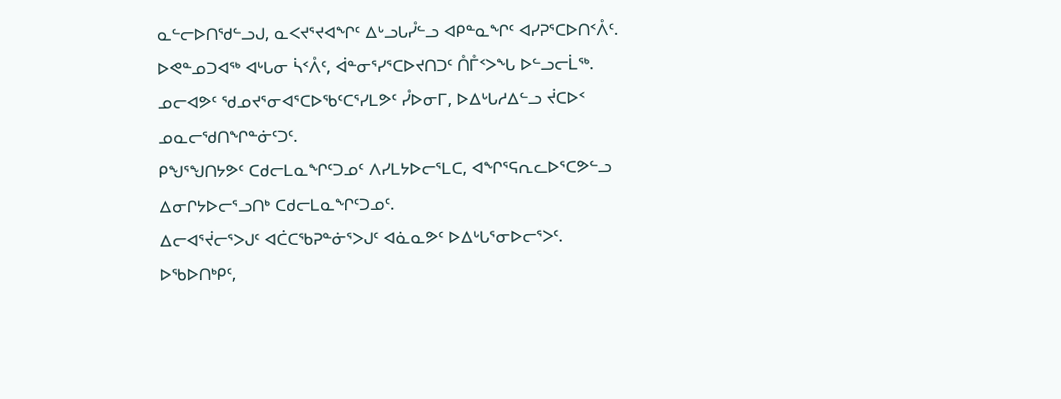ᓇᓪᓕᐅᑎᖁᓪᓗᒍ, ᓇᐸᔪᕐᔪᐊᖏᑦ ᐃᒡᓗᒐᓮᓪᓗ ᐊᑭᓐᓇᖏᑦ ᐊᓯᕈᕐᑕᐅᑎᑉᐰᑦ.
ᐅᕙᓐᓄᑐᐊᖅ ᐊᒡᒐᓂ ᓵᑉᐰᑦ, ᐋᓐᓂᕐᓯᕐᑕᐅᔪᑎᑐᑦ ᑍᒤᑉᐳᖓ ᐅᓪᓗᓕᒫᖅ.
ᓄᓕᐊᕗᑦ ᖁᓄᔪᕐᓂᐊᕐᑕᐅᖃᑦᑕᕐᓯᒪᕗᑦ ᓮᐅᓂᒥ, ᐅᐃᒡᒐᓱᐃᓪᓗ ᔫᑕᐅᑉ ᓄᓇᓕᖁᑎᖏᓐᓃᑦᑐᑦ.
ᑭᖑᕐᖑᑎᔭᕗᑦ ᑕᑯᓕᒪᓇᖏᑦᑐᓄᑦ ᐱᓯᒪᔭᐅᓕᕐᒪᑕ, ᐊᖏᕐᕋᕆᓚᐅᕐᑕᕗᓪᓗ ᐃᓂᒋᔭᐅᓕᕐᓗᑎᒃ ᑕᑯᓕᒪᓇᖏᑦᑐᓄᑦ.
ᐃᓕᐊᕐᔫᓕᕐᐳᒍᑦ ᐊᑖᑕᖃᕈᓐᓃᕐᐳᒍᑦ ᐊᓈᓇᕗᑦ ᐅᐃᒡᒐᕐᓂᐅᓕᕐᐳᑦ.
ᐅᖃᐅᑎᒃᑭᑦ,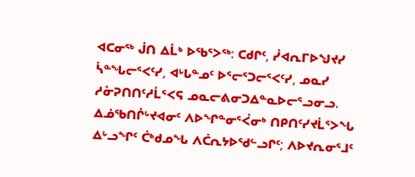ᐊᑕᓂᖅ ᒎᑎ ᐃᒫᒃ ᐅᖃᕐᐳᖅ: ᑕᑯᒋᑦ, ᓰᐊᕆᒥᐅᖑᔪᓯ ᓵᓐᖓᓕᕐᐸᑦᓯ, ᐊᒡᒐᓐᓄᑦ ᐅᕐᓕᕐᑐᓕᕐᐸᑦᓯ, ᓄᓇᓯ ᓱᓁᕈᑎᑎᑦᓱᒫᕐᐸᕋ ᓄᓇᓕᕕᓂᑐᐃᓐᓇᐅᓕᕐᓗᓂᓗ.
ᐃᓅᖃᑎᒌᒡᔪᐊᓂᑦ ᐱᐅᖏᓐᓂᕐᐹᓂᒃ ᑎᑭᑎᑦᓯᔪᒫᕐᐳᖓ ᐃᒡᓗᖏᑦ ᑖᒃᑯᓄᖓ ᐱᑖᕆᔭᐅᖁᓪᓗᒋᑦ; ᐱᐅᔪᕆᓂᕐᒧᑦ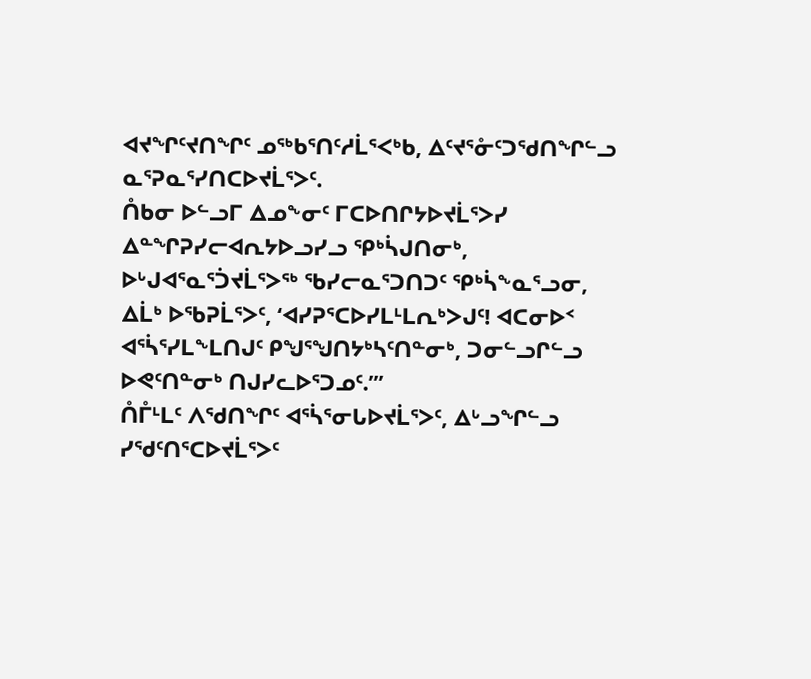ᐊᔪᖏᑦᔪᑎᖏᑦ ᓄᖅᑲᕐᑎᑦᓱᒫᕐᐸᒃᑲ, ᐃᑦᔪᕐᓁᑦᑐᖁᑎᖏᓪᓗ ᓇᕐᕈᓇᕐᓯᑎᑕᐅᔪᒫᕐᐳᑦ.
ᑍᑲᓂ ᐅᓪᓗᒥ ᐃᓄᖕᓂᑦ ᒥᑕᐅᑎᒋᔭᐅᔪᒫᕐᐳᓯ ᐃᓐᖏᕈᓯᓕᐊᕆᔭᐅᓗᓯᓗ ᕿᒃᓵᒍᑎᓂᒃ, ᐅᒡᒍᐊᕐᓇᕐᑑᔪᒫᕐᐳᖅ ᖃᓯᓕᓇᕐᑐᑎᑐᑦ ᕿᒃᓵᖕᓇᕐᓗᓂ, ᐃᒫᒃ ᐅᖃᕈᒫᕐᐳᑦ, ‘ᐊᓯᕈᕐᑕᐅᓯᒪᒻᒪᕆᒃᐳᒍᑦ! ᐊᑕᓂᐅᑉ ᐊᕐᓵᕐᓯᒪᖕᒪᑎᒍᑦ ᑭᖑᕐᖑᑎᔭᒃᓴᑦᑎᓐᓂᒃ, ᑐᓂᓪᓗᒋᓪᓗ ᐅᕙᑦᑎᓐᓂᒃ ᑎᒍᓯᓚᐅᕐᑐᓄᑦ.’”
ᑍᒤᒻᒪᑦ ᐱᖁᑎᖏᑦ ᐊᕐᓵᕐᓂᒐᐅᔪᒫᕐᐳᑦ, ᐃᒡᓗᖏᓪᓗ ᓯᖁᑦᑎᕐᑕᐅᔪᒫᕐᐳᑦ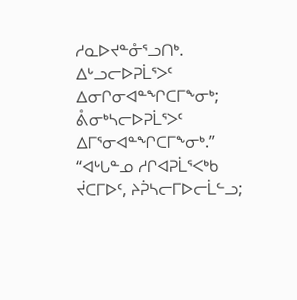ᓱᓇᐅᔪᓐᓁᕐᓗᑎᒃ. ᐃᒡᓗᓕᐅᕈᒫᕐᐳᑦ ᐃᓂᒋᓂᐊᓐᖏᑕᒥᖕᓂᒃ; ᕔᓂᒃᓴᓕᐅᕈᒫᕐᐳᑦ ᐃᒥᕐᓂᐊᓐᖏᑕᒥᖕᓂᒃ.”
“ᐊᒡᒐᓐᓄ ᓱᒋᐊᕈᒫᕐᐸᒃᑲ ᔫᑕᒥᐅᑦ, ᔨᕉᓴᓕᒥᐅᓕᒫᓪᓗ;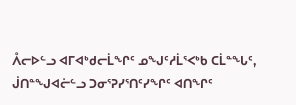ᐰᓕᐅᓪᓗ ᐊᒥᐊᒃᑯᓕᒫᖏᑦ ᓄᖑᑦᓱᒫᕐᐸᒃᑲ ᑕᒫᓐᖓᑦ, ᒎᑎᓐᖑᐊᓖᓪᓗ ᑐᓂᕐᕈᓯᕐᑎᑦᓯᖏᑦ ᐊᑎᖏᑦ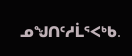ᓄᖑᑎᑦᓱᒫᕐᐸᒃᑲ.